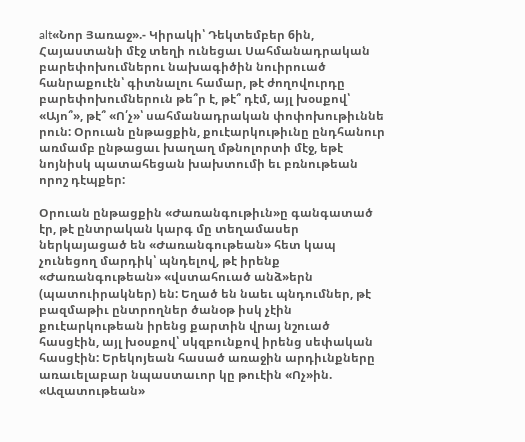alt«Նոր Յառաջ».- Կիրակի՝ Դեկտեմբեր 6ին, Հայաստանի մէջ տեղի ունեցաւ Սահմանադրական բարեփոխումներու նախագիծին նուիրուած հանրաքուէն՝ գիտնալու համար, թէ ժողովուրդը բարեփոխումներուն թե՞ր է, թէ՞ դէմ, այլ խօսքով՝ «Այո՞», թէ՞ «Ո՛չ»՝ սահմանադրական փոփոխութիւննե րուն: Օրուան ընթացքին, քուէարկութիւնը ընդհանուր առմամբ ընթացաւ խաղաղ մթնոլորտի մէջ, եթէ նոյնիսկ պատահեցան խախտումի եւ բռնութեան որոշ դէպքեր:

Օրուան ընթացքին «Ժառանգութիւն»ը գանգատած էր, թէ ընտրական կարգ մը տեղամասեր ներկայացած են «Ժառանգութեան» հետ կապ չունեցող մարդիկ՝ պնդելով, թէ իրենք «Ժառանգութեան» «վստահուած անձ»երն (պատուիրակներ) են: Եղած են նաեւ պնդումներ, թէ բազմաթիւ ընտրողներ ծանօթ իսկ չէին քուէարկութեան իրենց քարտին վրայ նշուած հասցէին, այլ խօսքով՝ սկզբունքով իրենց սեփական հասցէին: Երեկոյեան հասած առաջին արդիւնքները առաւելաբար նպաստաւոր կը թուէին «Ոչ»ին. «Ազատութեան»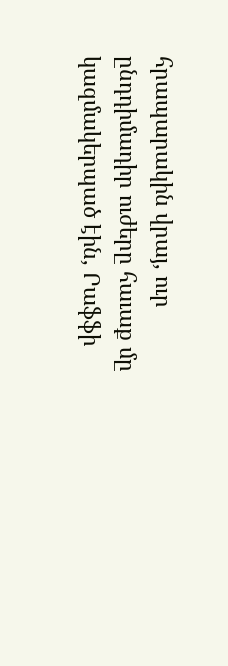հրապարակին վրայ, ուր ընդդիմադիր ուժերը հաւաք մը կազմակերպած էին, Րաֆֆի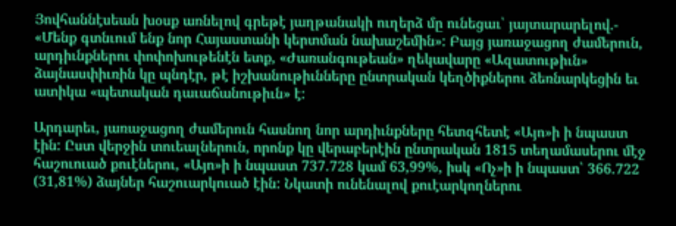Յովհաննէսեան խօսք առնելով գրեթէ յաղթանակի ուղերձ մը ունեցաւ՝ յայտարարելով.- «Մենք գտնւում ենք նոր Հայաստանի կերտման նախաշեմին»: Բայց յառաջացող ժամերուն, արդիւնքներու փոփոխութենէն ետք, «Ժառանգութեան» ղեկավարը «Ազատութիւն» ձայնասփիւռին կը պնդէր, թէ իշխանութիւնները ընտրական կեղծիքներու ձեռնարկեցին եւ ատիկա «պետական դաւաճանութիւն» է:

Արդարեւ, յառաջացող ժամերուն հասնող նոր արդիւնքները հետզհետէ «Այո»ի ի նպաստ էին: Ըստ վերջին տուեալներուն, որոնք կը վերաբերէին ընտրական 1815 տեղամասերու մէջ հաշուուած քուէներու, «Այո»ի ի նպաստ 737.728 կամ 63,99%, իսկ «Ոչ»ի ի նպաստ՝ 366.722 (31,81%) ձայներ հաշուարկուած էին: Նկատի ունենալով քուէարկողներու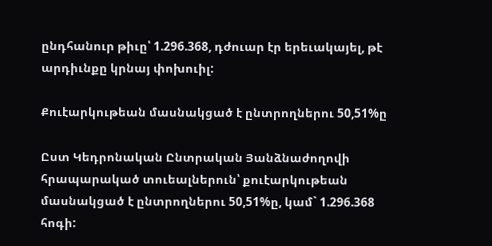ընդհանուր թիւը՝ 1.296.368, դժուար էր երեւակայել, թէ արդիւնքը կրնայ փոխուիլ:

Քուէարկութեան մասնակցած է ընտրողներու 50,51%ը

Ըստ Կեդրոնական Ընտրական Յանձնաժողովի հրապարակած տուեալներուն՝ քուէարկութեան մասնակցած է ընտրողներու 50,51%ը, կամ` 1.296.368 հոգի: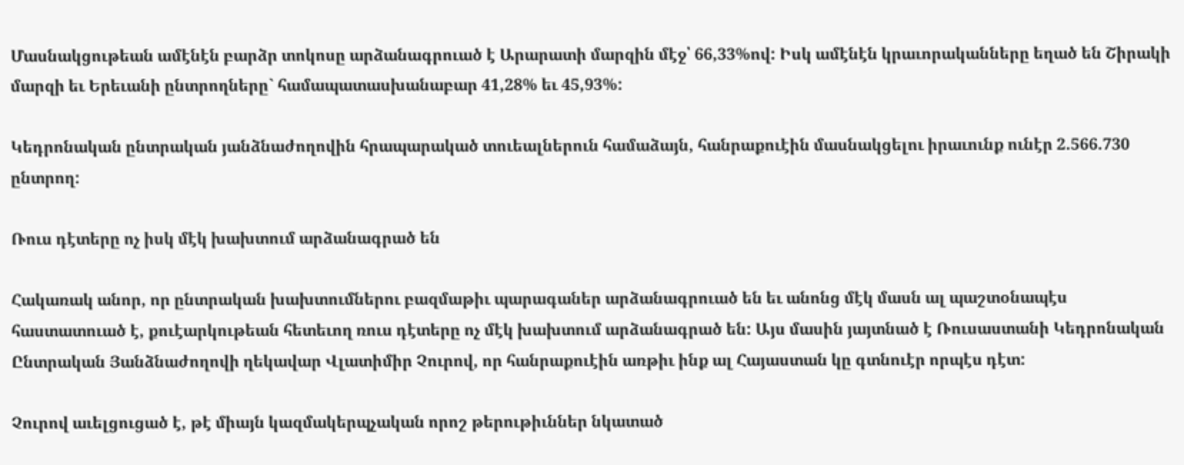Մասնակցութեան ամէնէն բարձր տոկոսը արձանագրուած է Արարատի մարզին մէջ՝ 66,33%ով: Իսկ ամէնէն կրաւորականները եղած են Շիրակի մարզի եւ Երեւանի ընտրողները` համապատասխանաբար 41,28% եւ 45,93%:

Կեդրոնական ընտրական յանձնաժողովին հրապարակած տուեալներուն համաձայն, հանրաքուէին մասնակցելու իրաւունք ունէր 2.566.730 ընտրող:

Ռուս դէտերը ոչ իսկ մէկ խախտում արձանագրած են

Հակառակ անոր, որ ընտրական խախտումներու բազմաթիւ պարագաներ արձանագրուած են եւ անոնց մէկ մասն ալ պաշտօնապէս հաստատուած է, քուէարկութեան հետեւող ռուս դէտերը ոչ մէկ խախտում արձանագրած են: Այս մասին յայտնած է Ռուսաստանի Կեդրոնական Ընտրական Յանձնաժողովի ղեկավար Վլատիմիր Չուրով, որ հանրաքուէին առթիւ ինք ալ Հայաստան կը գտնուէր որպէս դէտ:

Չուրով աւելցուցած է, թէ միայն կազմակերպչական որոշ թերութիւններ նկատած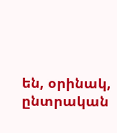են, օրինակ, ընտրական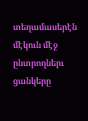տեղամասերէն մէկուն մէջ ընտրողներւ ցանկերը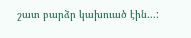շատ բարձր կախուած էին...: